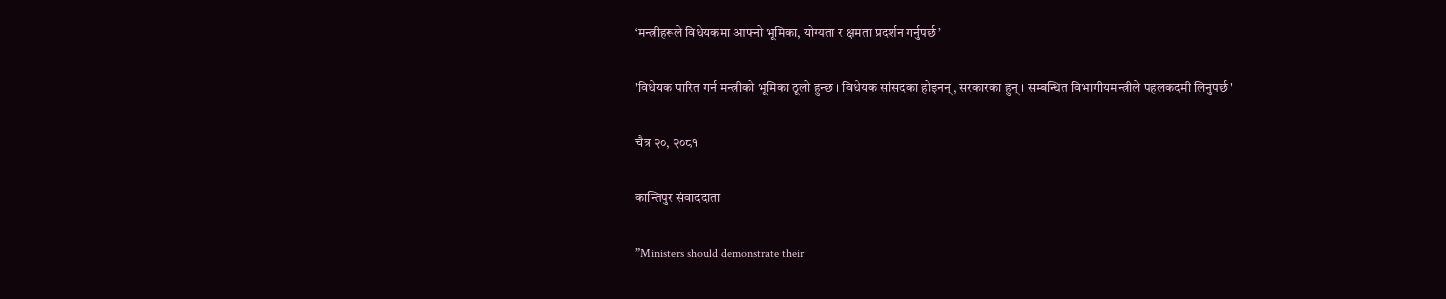‘मन्त्रीहरूले विधेयकमा आफ्नो भूमिका, योग्यता र क्षमता प्रदर्शन गर्नुपर्छ’

'विधेयक पारित गर्न मन्त्रीको भूमिका ठूलो हुन्छ । विधेयक सांसदका होइनन्, सरकारका हुन् । सम्बन्धित विभागीयमन्त्रीले पहलकदमी लिनुपर्छ'

चैत्र २०, २०८१

कान्तिपुर संवाददाता

”Ministers should demonstrate their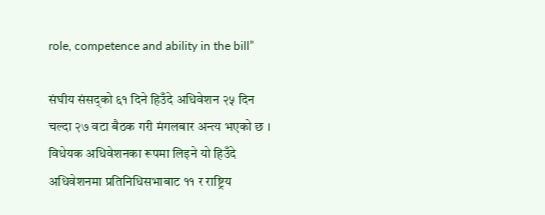role, competence and ability in the bill”

संघीय संसद्को ६१ दिने हिउँदे अधिवेशन २५ दिन चल्दा २७ वटा बैठक गरी मंगलबार अन्त्य भएको छ । विधेयक अधिवेशनका रूपमा लिइने यो हिउँदे अधिवेशनमा प्रतिनिधिसभाबाट ११ र राष्ट्रिय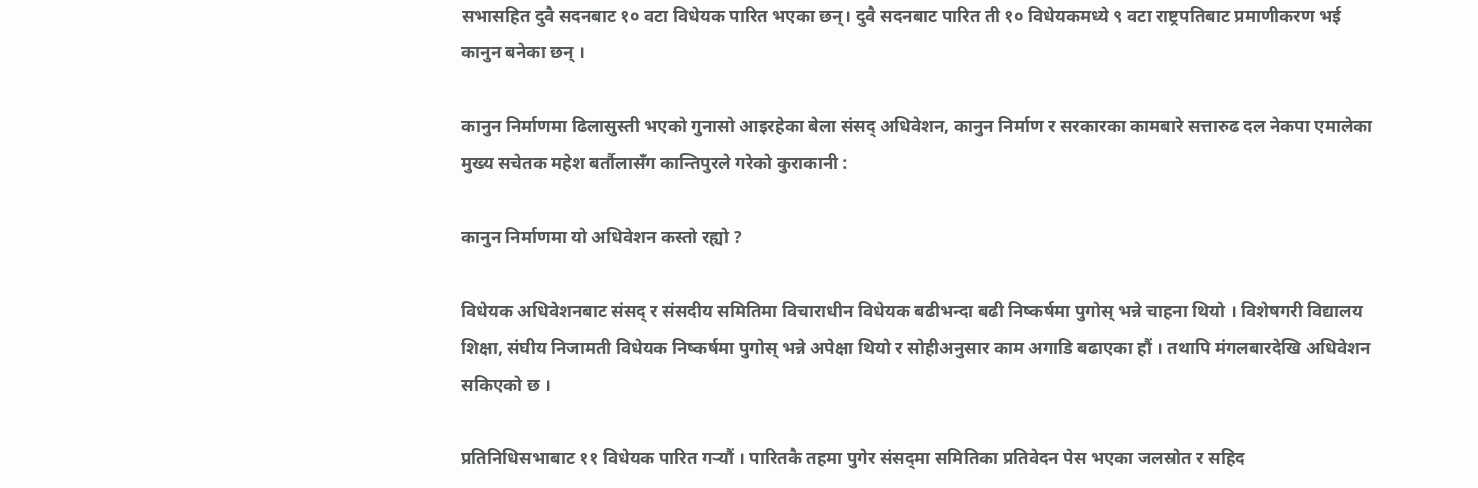सभासहित दुवै सदनबाट १० वटा विधेयक पारित भएका छन्। दुवै सदनबाट पारित ती १० विधेयकमध्ये ९ वटा राष्ट्रपतिबाट प्रमाणीकरण भई कानुन बनेका छन् ।

कानुन निर्माणमा ढिलासुस्ती भएको गुनासो आइरहेका बेला संसद् अधिवेशन, कानुन निर्माण र सरकारका कामबारे सत्तारुढ दल नेकपा एमालेका मुख्य सचेतक महेश बर्तौलासँग कान्तिपुरले गरेको कुराकानी :

कानुन निर्माणमा यो अधिवेशन कस्तो रह्यो ?

विधेयक अधिवेशनबाट संसद् र संसदीय समितिमा विचाराधीन विधेयक बढीभन्दा बढी निष्कर्षमा पुगोस् भन्ने चाहना थियो । विशेषगरी विद्यालय शिक्षा, संघीय निजामती विधेयक निष्कर्षमा पुगोस् भन्ने अपेक्षा थियो र सोहीअनुसार काम अगाडि बढाएका हौं । तथापि मंगलबारदेखि अधिवेशन सकिएको छ ।

प्रतिनिधिसभाबाट ११ विधेयक पारित गर्‍यौं । पारितकै तहमा पुगेर संसद्‌मा समितिका प्रतिवेदन पेस भएका जलस्रोत र सहिद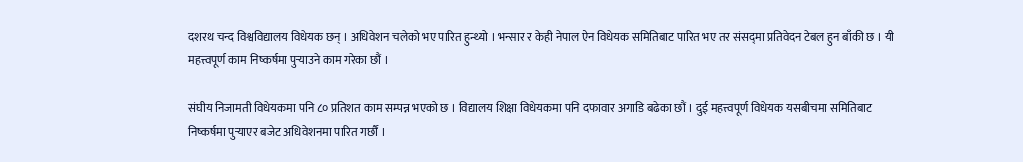दशरथ चन्द विश्वविद्यालय विधेयक छन् । अधिवेशन चलेको भए पारित हुन्थ्यो । भन्सार र केही नेपाल ऐन विधेयक समितिबाट पारित भए तर संसद्‌मा प्रतिवेदन टेबल हुन बाँकी छ । यी महत्त्वपूर्ण काम निष्कर्षमा पुर्‍याउने काम गरेका छौं ।

संघीय निजामती विधेयकमा पनि ८० प्रतिशत काम सम्पन्न भएको छ । विद्यालय शिक्षा विधेयकमा पनि दफावार अगाडि बढेका छौं । दुई महत्त्वपूर्ण विधेयक यसबीचमा समितिबाट निष्कर्षमा पुर्‍याएर बजेट अधिवेशनमा पारित गर्छौं ।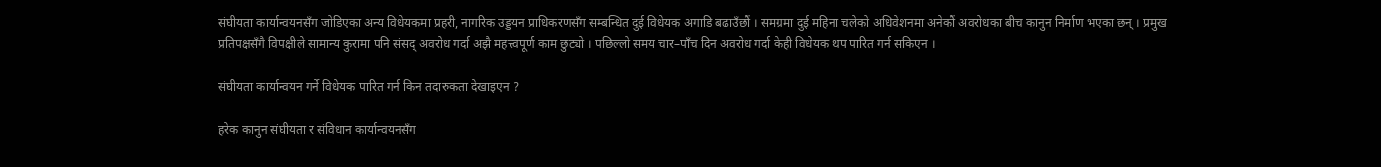संघीयता कार्यान्वयनसँग जोडिएका अन्य विधेयकमा प्रहरी, नागरिक उड्डयन प्राधिकरणसँग सम्बन्धित दुई विधेयक अगाडि बढाउँछौं । समग्रमा दुई महिना चलेको अधिवेशनमा अनेकौं अवरोधका बीच कानुन निर्माण भएका छन् । प्रमुख प्रतिपक्षसँगै विपक्षीले सामान्य कुरामा पनि संसद् अवरोध गर्दा अझै महत्त्वपूर्ण काम छुट्यो । पछिल्लो समय चार–पाँच दिन अवरोध गर्दा केही विधेयक थप पारित गर्न सकिएन ।

संघीयता कार्यान्वयन गर्ने विधेयक पारित गर्न किन तदारुकता देखाइएन ?

हरेक कानुन संघीयता र संविधान कार्यान्वयनसँग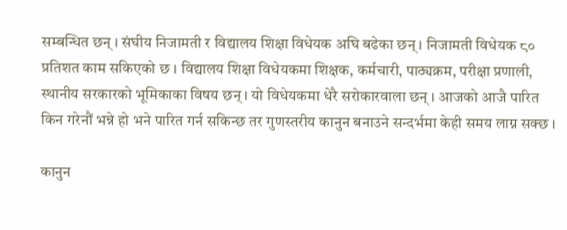सम्बन्धित छन् । संघीय निजामती र विद्यालय शिक्षा विधेयक अघि बढेका छन् । निजामती विधेयक ८० प्रतिशत काम सकिएको छ । विद्यालय शिक्षा विधेयकमा शिक्षक, कर्मचारी, पाठ्यक्रम, परीक्षा प्रणाली, स्थानीय सरकारको भूमिकाका विषय छन् । यो विधेयकमा धेरै सरोकारवाला छन् । आजको आजै पारित किन गरेनौं भन्ने हो भने पारित गर्न सकिन्छ तर गुणस्तरीय कानुन बनाउने सन्दर्भमा केही समय लाग्न सक्छ ।

कानुन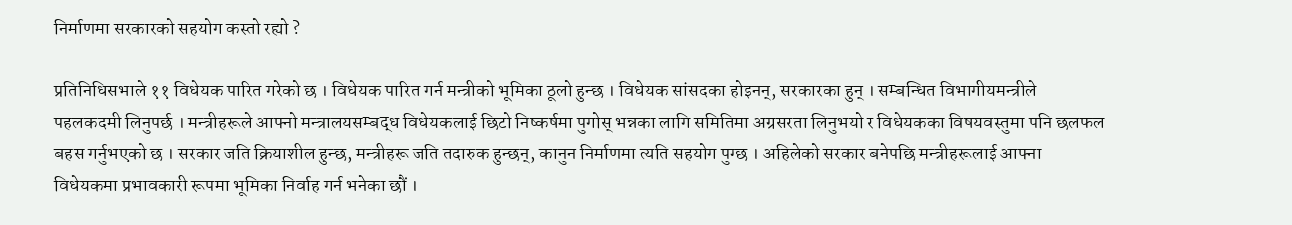निर्माणमा सरकारको सहयोग कस्तो रह्यो ?

प्रतिनिधिसभाले ११ विधेयक पारित गरेको छ । विधेयक पारित गर्न मन्त्रीको भूमिका ठूलो हुन्छ । विधेयक सांसदका होइनन्, सरकारका हुन् । सम्बन्धित विभागीयमन्त्रीले पहलकदमी लिनुपर्छ । मन्त्रीहरूले आफ्नो मन्त्रालयसम्बद्ध विधेयकलाई छिटो निष्कर्षमा पुगोस् भन्नका लागि समितिमा अग्रसरता लिनुभयो र विधेयकका विषयवस्तुमा पनि छलफल बहस गर्नुभएको छ । सरकार जति क्रियाशील हुन्छ, मन्त्रीहरू जति तदारुक हुन्छन्, कानुन निर्माणमा त्यति सहयोग पुग्छ । अहिलेको सरकार बनेपछि मन्त्रीहरूलाई आफ्ना विधेयकमा प्रभावकारी रूपमा भूमिका निर्वाह गर्न भनेका छौं ।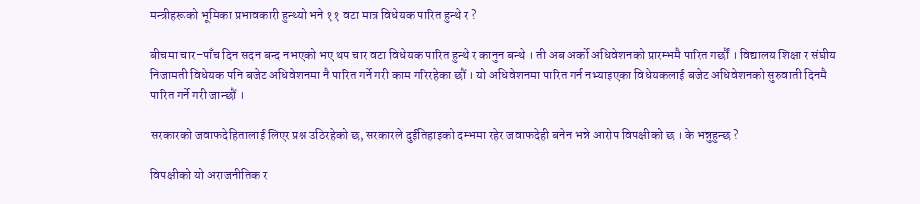मन्त्रीहरूको भूमिका प्रभावकारी हुन्थ्यो भने ११ वटा मात्र विधेयक पारित हुन्थे र ?

बीचमा चार–पाँच दिन सदन बन्द नभएको भए थप चार वटा विधेयक पारित हुन्थे र कानुन बन्थे । ती अब अर्को अधिवेशनको प्रारम्भमै पारित गर्छौं । विद्यालय शिक्षा र संघीय निजामती विधेयक पनि बजेट अधिवेशनमा नै पारित गर्ने गरी काम गरिरहेका छौं । यो अधिवेशनमा पारित गर्न नभ्याइएका विधेयकलाई बजेट अधिवेशनको सुरुवाती दिनमै पारित गर्ने गरी जान्छौं ।

सरकारको जवाफदेहितालाई लिएर प्रश्न उठिरहेको छ, सरकारले दुईतिहाइको दम्भमा रहेर जवाफदेही बनेन भन्ने आरोप विपक्षीको छ । के भन्नुहुन्छ ?

विपक्षीको यो अराजनीतिक र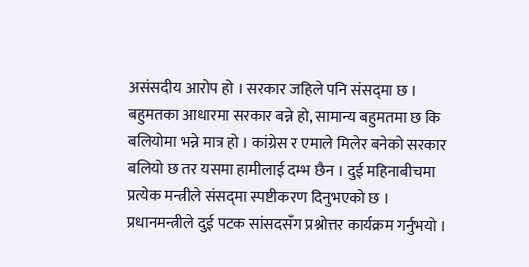असंसदीय आरोप हो । सरकार जहिले पनि संसद्‌मा छ । बहुमतका आधारमा सरकार बन्ने हो, सामान्य बहुमतमा छ कि बलियोमा भन्ने मात्र हो । कांग्रेस र एमाले मिलेर बनेको सरकार बलियो छ तर यसमा हामीलाई दम्भ छैन । दुई महिनाबीचमा प्रत्येक मन्त्रीले संसद्‌मा स्पष्टीकरण दिनुभएको छ । प्रधानमन्त्रीले दुई पटक सांसदसँग प्रश्नोत्तर कार्यक्रम गर्नुभयो ।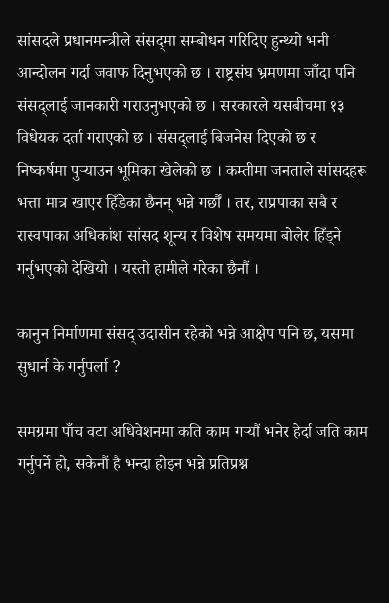सांसदले प्रधानमन्त्रीले संसद्‌मा सम्बोधन गरिदिए हुन्थ्यो भनी आन्दोलन गर्दा जवाफ दिनुभएको छ । राष्ट्रसंघ भ्रमणमा जाँदा पनि संसद्लाई जानकारी गराउनुभएको छ । सरकारले यसबीचमा १३ विधेयक दर्ता गराएको छ । संसद्लाई बिजनेस दिएको छ र निष्कर्षमा पुर्‍याउन भूमिका खेलेको छ । कम्तीमा जनताले सांसदहरू भत्ता मात्र खाएर हिँडेका छैनन् भन्ने गर्छौं । तर, राप्रपाका सबै र रास्वपाका अधिकांश सांसद शून्य र विशेष समयमा बोलेर हिँड्ने गर्नुभएको देखियो । यस्तो हामीले गरेका छैनौं ।

कानुन निर्माणमा संसद् उदासीन रहेको भन्ने आक्षेप पनि छ, यसमा सुधार्न के गर्नुपर्ला ?

समग्रमा पाँच वटा अधिवेशनमा कति काम गर्‍यौं भनेर हेर्दा जति काम गर्नुपर्ने हो, सकेनौं है भन्दा होइन भन्ने प्रतिप्रश्न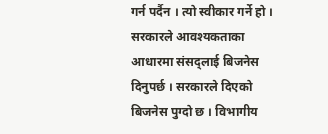गर्न पर्दैन । त्यो स्वीकार गर्ने हो । सरकारले आवश्यकताका आधारमा संसद्लाई बिजनेस दिनुपर्छ । सरकारले दिएको बिजनेस पुग्दो छ । विभागीय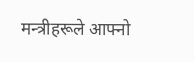मन्त्रीहरूले आफ्नो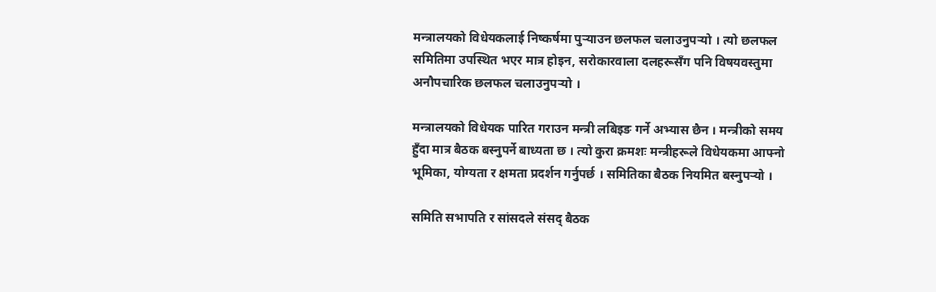मन्त्रालयको विधेयकलाई निष्कर्षमा पुर्‍याउन छलफल चलाउनुपर्‍यो । त्यो छलफल समितिमा उपस्थित भएर मात्र होइन, सरोकारवाला दलहरूसँग पनि विषयवस्तुमा अनौपचारिक छलफल चलाउनुपर्‍यो ।

मन्त्रालयको विधेयक पारित गराउन मन्त्री लबिइङ गर्ने अभ्यास छैन । मन्त्रीको समय हुँदा मात्र बैठक बस्नुपर्ने बाध्यता छ । त्यो कुरा क्रमशः मन्त्रीहरूले विधेयकमा आफ्नो भूमिका, योग्यता र क्षमता प्रदर्शन गर्नुपर्छ । समितिका बैठक नियमित बस्नुपर्‍यो ।

समिति सभापति र सांसदले संसद् बैठक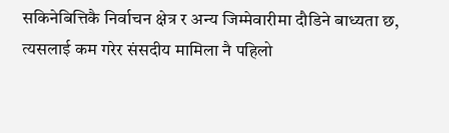सकिनेबित्तिकै निर्वाचन क्षेत्र र अन्य जिम्मेवारीमा दौडिने बाध्यता छ, त्यसलाई कम गरेर संसदीय मामिला नै पहिलो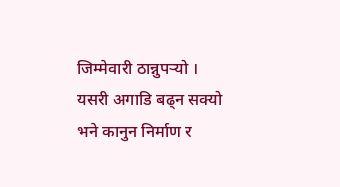जिम्मेवारी ठान्नुपर्‍यो । यसरी अगाडि बढ्न सक्यो भने कानुन निर्माण र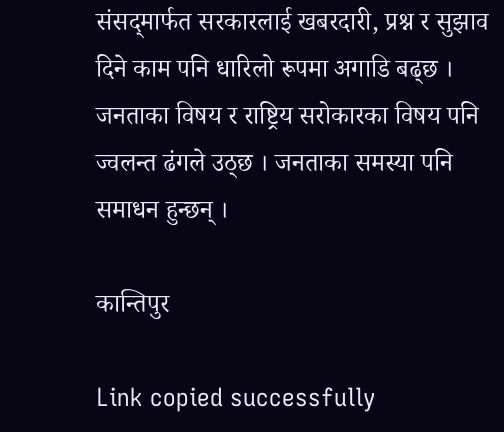संसद्‌मार्फत सरकारलाई खबरदारी, प्रश्न र सुझाव दिने काम पनि धारिलो रूपमा अगाडि बढ्छ । जनताका विषय र राष्ट्रिय सरोकारका विषय पनि ज्वलन्त ढंगले उठ्छ । जनताका समस्या पनि समाधन हुन्छन् ।

कान्तिपुर

Link copied successfully